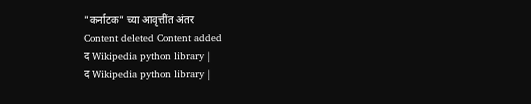"कर्नाटक" च्या आवृत्तींत अंतर
Content deleted Content added
द Wikipedia python library |
द Wikipedia python library |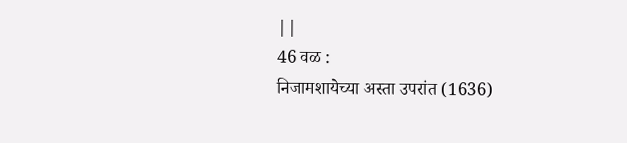||
46 वळ :
निजामशायेच्या अस्ता उपरांत (1636)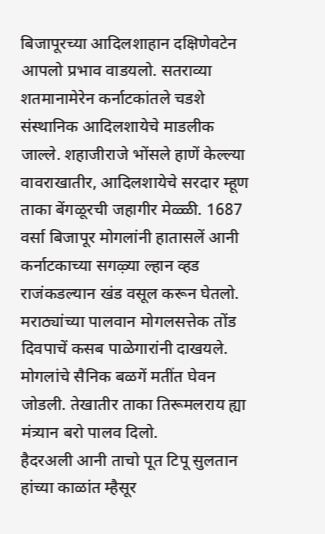बिजापूरच्या आदिलशाहान दक्षिणेवटेन आपलो प्रभाव वाडयलो. सतराव्या शतमानामेरेन कर्नाटकांतले चडशे संस्थानिक आदिलशायेचे माडलीक जाल्ले. शहाजीराजे भोंसले हाणें केल्ल्या वावराखातीर, आदिलशायेचे सरदार म्हूण ताका बेंगळूरची जहागीर मेळ्ळी. 1687 वर्सा बिजापूर मोगलांनी हातासलें आनी कर्नाटकाच्या सगऴ्या ल्हान व्हड राजंकडल्यान खंड वसूल करून घेतलो. मराठ्यांच्या पालवान मोगलसत्तेक तोंड दिवपाचें कसब पाळेगारांनी दाखयले. मोगलांचे सैनिक बळगें मतींत घेवन जोडली. तेखातीर ताका तिरूमलराय ह्या मंत्र्यान बरो पालव दिलो.
हैदरअली आनी ताचो पूत टिपू सुलतान हांच्या काळांत म्हैसूर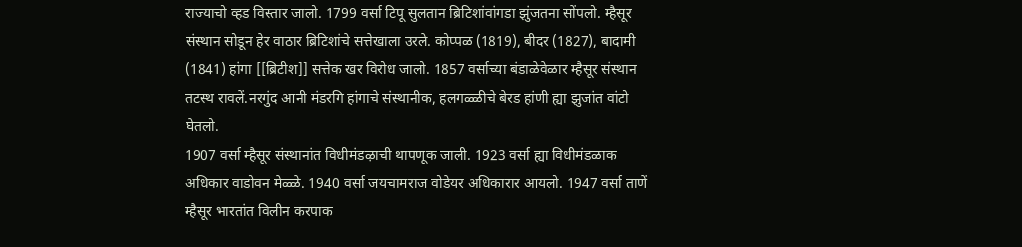राज्याचो व्हड विस्तार जालो. 1799 वर्सा टिपू सुलतान ब्रिटिशांवांगडा झुंजतना सोंपलो. म्हैसूर संस्थान सोडून हेर वाठार ब्रिटिशांचे सत्तेखाला उरले. कोप्पळ (1819), बीदर (1827), बादामी (1841) हांगा [[ब्रिटीश]] सत्तेक खर विरोध जालो. 1857 वर्साच्या बंडाळेवेळार म्हैसूर संस्थान तटस्थ रावलें.नरगुंद आनी मंडरगि हांगाचे संस्थानीक, हलगळ्ळीचे बेरड हांणी ह्या झुजांत वांटो घेतलो.
1907 वर्सा म्हैसूर संस्थानांत विधीमंडऴाची थापणूक जाली. 1923 वर्सा ह्या विधीमंडळाक अधिकार वाडोवन मेळ्ळे. 1940 वर्सा जयचामराज वोडेयर अधिकारार आयलो. 1947 वर्सा ताणें म्हैसूर भारतांत विलीन करपाक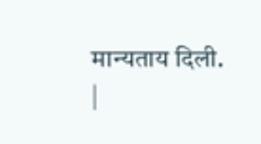मान्यताय दिली.
|